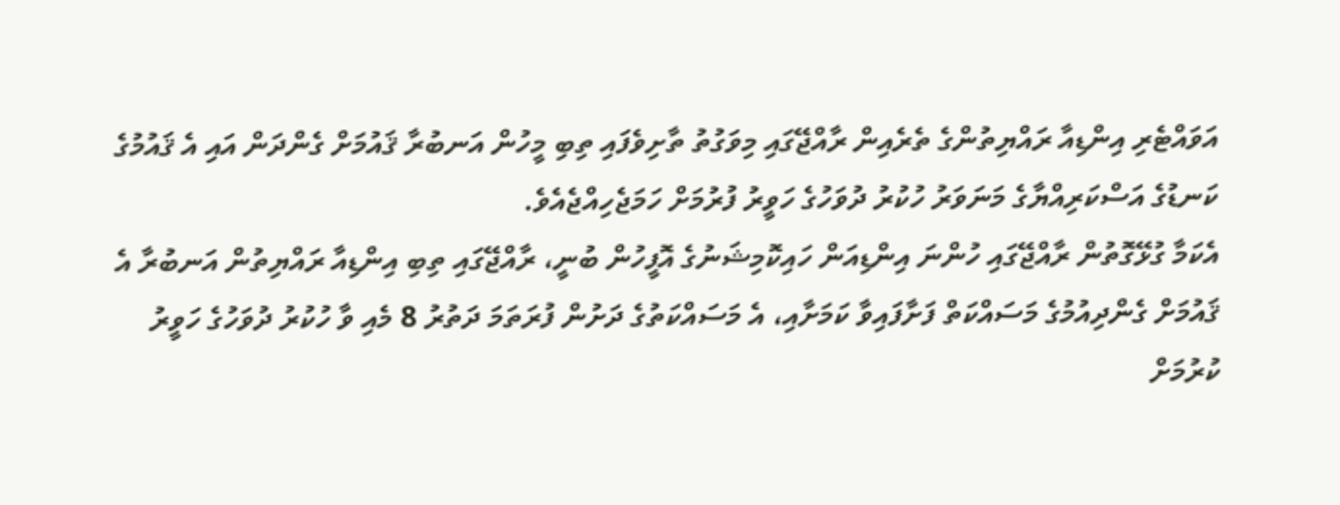އަވައްޓެރި އިންޑިއާ ރައްޔިތުންގެ ތެރެއިން ރާއްޖޭގައި މިވަގުތު ތާށިވެފައި ތިބި މީހުން އަނބުރާ ޤައުމަށް ގެންދަން އައި އެ ޤައުމުގެ ކަނޑުގެ އަސްކަރިއްޔާގެ މަނަވަރު ހުކުރު ދުވަހުގެ ހަވީރު ފުރުމަށް ހަމަޖެހިއްޖެއެވެ.
އެކަމާ ގުޅޭގޮތުން ރާއްޖޭގައި ހުންނަ އިންޑިއަން ހައިކޮމިޝަނުގެ އޮފީހުން ބުނީ، ރާއްޖޭގައި ތިބި އިންޑިއާ ރައްޔިތުން އަނބުރާ އެ ޤައުމަށް ގެންދިއުމުގެ މަސައްކަތް ފަށާފައިވާ ކަމަށާއި، އެ މަސައްކަތުގެ ދަށުން ފުރަތަމަ ދަތުރު 8 މެއި ވާ ހުކުރު ދުވަހުގެ ހަވީރު ކުރުމަށް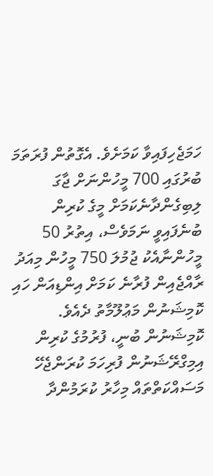ހަމަޖެހިފައިވާ ކަމަށެވެ. އެގޮތުން ފުރަތަމަ ބުރުގައި 700 މީހުންނަށް ޖާގަ ލިބިގެންދާނެކަމަށް މީގެ ކުރިން ބުނެފައިވީ ނަމަވެސް، އިތުރު 50 މީހުންނާއެކު ޖުމުލަ 750 މީހުން މިއަދު ރާއްޖެއިން ފުރާނެ ކަމަށް އިންޑިއަން ހައި ކޮމިޝަނުން މަޢުލޫމާތު ދެއެވެ.
ކޮމިޝަނުން ބުނީ، ފުރުމުގެ ކުރިން އިމިގްރޭޝަނުން ފުރިހަމަ ކުރަންޖެހޭ މަސައްކަތްތައް މިހާރު ކުރަމުންދާ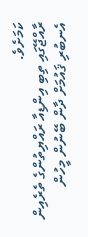ކަމަށެވެ.
ރާއްޖޭގައި ތިބި އިންޑިއާ ރައްޔިތުންގެ ތެރެއިން އެނބުރި ޤައުމަށް ދާން ބޭނުން މީހުން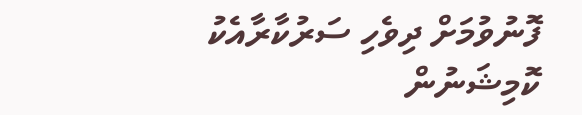ފޮނުވުމަށް ދިވެހި ސަރުކާރާއެކު ކޮމިޝަނުން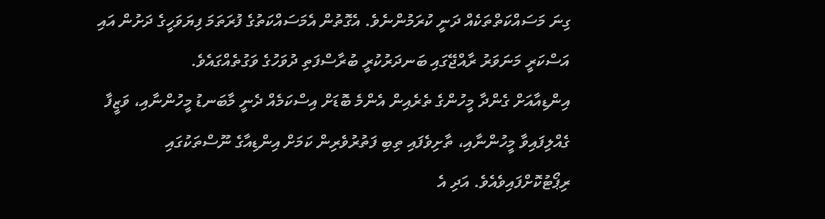ގިނަ މަސައްކަތްތަކެއް ދަނީ ކުރަމުންނެވެ. އެގޮތުން އެމަސައްކަތުގެ ފުރަތަމަ ފިޔަވަހީގެ ދަށުން އައި އަސްކަރީ މަނަވަރު ރާއްޖޭގައި ބަނދަރުކުރީ ބުރާސްފަތި ދުވަހުގެ ވަގުތެއްގައެވެ.
އިންޑިއާއަށް ގެންދާ މީހުންގެ ތެރެއިން އެންމެ ބޮޑަށް އިސްކަމެއް ދެނީ މާބަނޑު މީހުންނާއި، ވަޒީފާ ގެއްލިފައިވާ މީހުންނާއި، ތާށިވެފައި ތިބި ފަތުރުވެރިން ކަމަށް އިންޑިއާގެ ނޫސްތަކުގައި ރިޕޯޓުކޮށްފައިވެއެވެ. އަދި އެ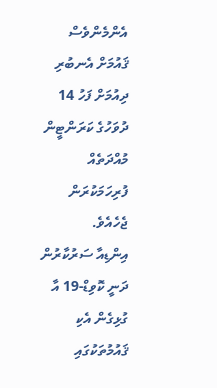އެންމެންވެސް ޤައުމަށް އެނބުރި ދިއުމަށް ފަހު 14 ދުވަހުގެ ކަރަންޓީން މުއްދަތެއް ފުރިހަމަކުރަން ޖެހެއެވެ.
އިންޑިއާ ސަރުކާރުން ދަނީ ކޮވިޑް-19 އާ ގުޅިގެން އެކި ޤައުމުތަކުގައި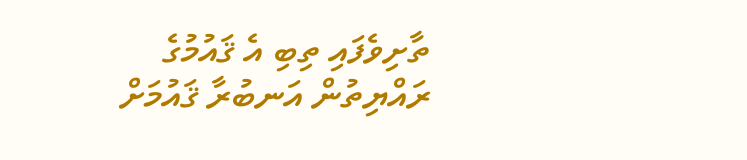ތާށިވެފައި ތިބި އެ ޤައުމުގެ ރައްޔިތުން އަނބުރާ ޤައުމަށް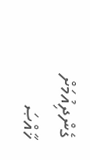ގެންދިއުމަށް ޚާއްޞަ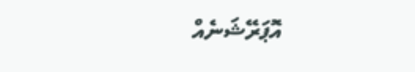އޮޕަރޭޝަނެއް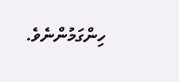ހިންގަމުންނެވެ.